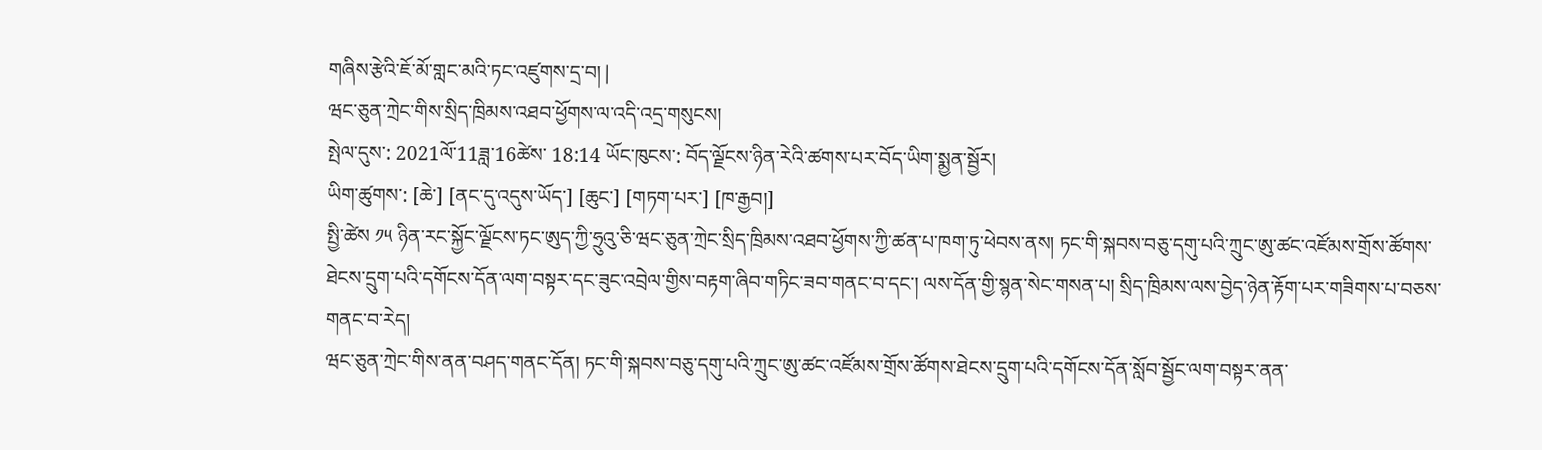གཞིས་རྩེའི་ཇོ་མོ་གླང་མའི་ཏང་འཛུགས་དྲ་བ། |
ཝང་ཅུན་ཀྲེང་གིས་སྲིད་ཁྲིམས་འཐབ་ཕྱོགས་ལ་འདི་འདྲ་གསུངས།
སྤེལ་དུས་: 2021ལོ་11ཟླ་16ཚེས་ 18:14 ཡོང་ཁུངས་: བོད་ལྗོངས་ཉིན་རེའི་ཚགས་པར་བོད་ཡིག་སྨྱན་སྦྱོར།
ཡིག་ཚུགས་: [ཆེ་] [ནང་དུ་འདུས་ཡོད་] [ཆུང་] [གཏག་པར་] [ཁ་རྒྱབ།]
སྤྱི་ཚེས ༡༥ ཉིན་རང་སྐྱོང་ལྗོངས་ཏང་ཨུད་ཀྱི་ཧྲུའུ་ཅི་ཝང་ཅུན་ཀྲེང་སྲིད་ཁྲིམས་འཐབ་ཕྱོགས་ཀྱི་ཚན་པ་ཁག་ཏུ་ཕེབས་ནས། ཏང་གི་སྐབས་བཅུ་དགུ་པའི་ཀྲུང་ཨུ་ཚང་འཛོམས་གྲོས་ཚོགས་ཐེངས་དྲུག་པའི་དགོངས་དོན་ལག་བསྟར་དང་ཟུང་འབྲེལ་གྱིས་བརྟག་ཞིབ་གཏིང་ཟབ་གནང་བ་དང་། ལས་དོན་གྱི་སྙན་སེང་གསན་པ། སྲིད་ཁྲིམས་ལས་བྱེད་ཉེན་རྟོག་པར་གཟིགས་པ་བཅས་གནང་བ་རེད།
ཝང་ཅུན་ཀྲེང་གིས་ནན་བཤད་གནང་དོན། ཏང་གི་སྐབས་བཅུ་དགུ་པའི་ཀྲུང་ཨུ་ཚང་འཛོམས་གྲོས་ཚོགས་ཐེངས་དྲུག་པའི་དགོངས་དོན་སློབ་སྦྱོང་ལག་བསྟར་ནན་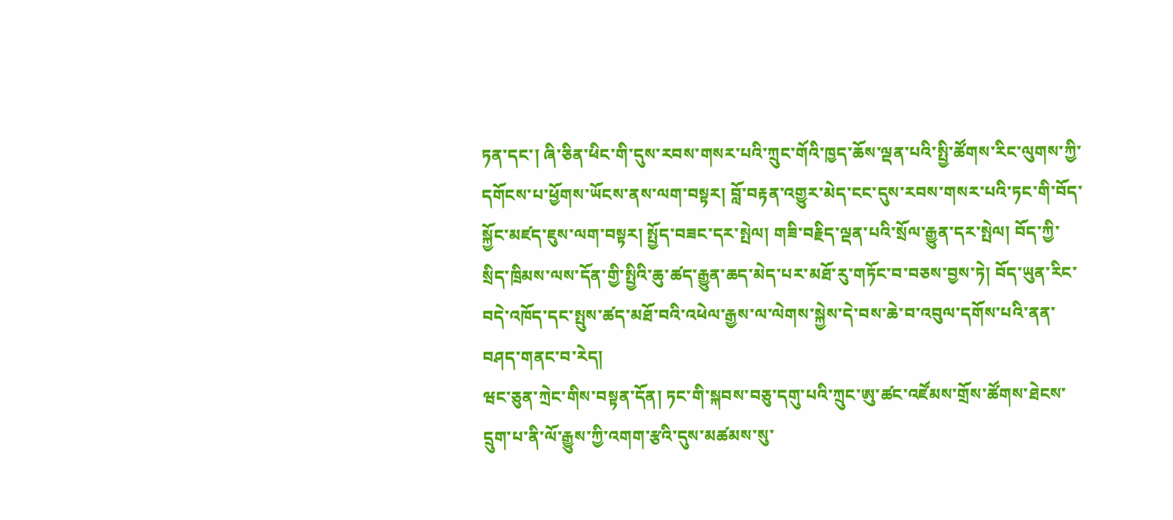ཏན་དང་། ཞི་ཅིན་ཕིང་གི་དུས་རབས་གསར་པའི་ཀྲུང་གོའི་ཁྱད་ཆོས་ལྡན་པའི་སྤྱི་ཚོགས་རིང་ལུགས་ཀྱི་དགོངས་པ་ཕྱོགས་ཡོངས་ནས་ལག་བསྟར། བློ་བརྟན་འགྱུར་མེད་ངང་དུས་རབས་གསར་པའི་ཏང་གི་བོད་སྐྱོང་མཛད་ཇུས་ལག་བསྟར། སྤྱོད་བཟང་དར་སྤེལ། གཟི་བརྗིད་ལྡན་པའི་སྲོལ་རྒྱུན་དར་སྤེལ། བོད་ཀྱི་སྲིད་ཁྲིམས་ལས་དོན་གྱི་སྤྱིའི་ཆུ་ཚད་རྒྱུན་ཆད་མེད་པར་མཐོ་རུ་གཏོང་བ་བཅས་བྱས་ཏེ། བོད་ཡུན་རིང་བདེ་འཁོད་དང་སྤུས་ཚད་མཐོ་བའི་འཕེལ་རྒྱས་ལ་ལེགས་སྐྱེས་དེ་བས་ཆེ་བ་འབུལ་དགོས་པའི་ནན་བཤད་གནང་བ་རེད།
ཝང་ཅུན་ཀྲེང་གིས་བསྟན་དོན། ཏང་གི་སྐབས་བཅུ་དགུ་པའི་ཀྲུང་ཨུ་ཚང་འཛོམས་གྲོས་ཚོགས་ཐེངས་དྲུག་པ་ནི་ལོ་རྒྱུས་ཀྱི་འགག་རྩའི་དུས་མཚམས་སུ་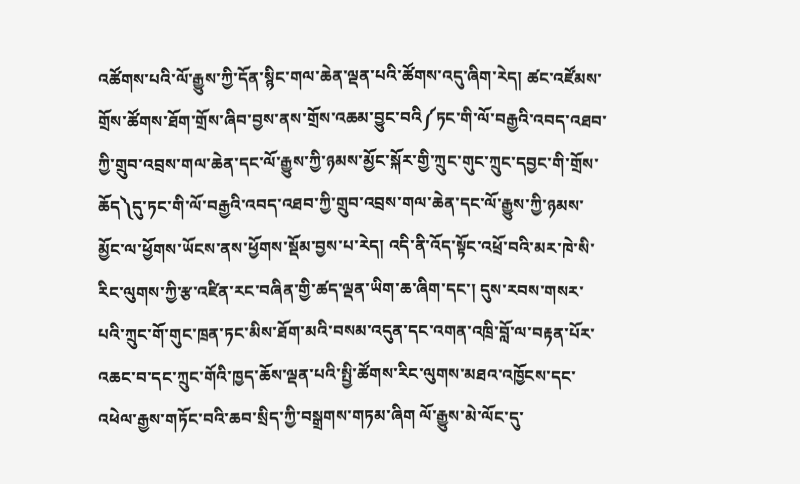འཚོགས་པའི་ལོ་རྒྱུས་ཀྱི་དོན་སྙིང་གལ་ཆེན་ལྡན་པའི་ཚོགས་འདུ་ཞིག་རེད། ཚང་འཛོམས་གྲོས་ཚོགས་ཐོག་གྲོས་ཞིབ་བྱས་ནས་གྲོས་འཆམ་བྱུང་བའི༼ཏང་གི་ལོ་བརྒྱའི་འབད་འཐབ་ཀྱི་གྲུབ་འབྲས་གལ་ཆེན་དང་ལོ་རྒྱུས་ཀྱི་ཉམས་མྱོང་སྐོར་གྱི་ཀྲུང་གུང་ཀྲུང་དབྱང་གི་གྲོས་ཆོད༽དུ་ཏང་གི་ལོ་བརྒྱའི་འབད་འཐབ་ཀྱི་གྲུབ་འབྲས་གལ་ཆེན་དང་ལོ་རྒྱུས་ཀྱི་ཉམས་མྱོང་ལ་ཕྱོགས་ཡོངས་ནས་ཕྱོགས་སྡོམ་བྱས་པ་རེད། འདི་ནི་འོད་སྟོང་འཕྲོ་བའི་མར་ཁེ་སི་རིང་ལུགས་ཀྱི་རྩ་འཛིན་རང་བཞིན་གྱི་ཚད་ལྡན་ཡིག་ཆ་ཞིག་དང་། དུས་རབས་གསར་པའི་ཀྲུང་གོ་གུང་ཁྲན་ཏང་མིས་ཐོག་མའི་བསམ་འདུན་དང་འགན་འཁྲི་བློ་ལ་བརྟན་པོར་འཆང་བ་དང་ཀྲུང་གོའི་ཁྱད་ཆོས་ལྡན་པའི་སྤྱི་ཚོགས་རིང་ལུགས་མཐའ་འཁྱོངས་དང་འཕེལ་རྒྱས་གཏོང་བའི་ཆབ་སྲིད་ཀྱི་བསྒྲགས་གཏམ་ཞིག ལོ་རྒྱུས་མེ་ལོང་དུ་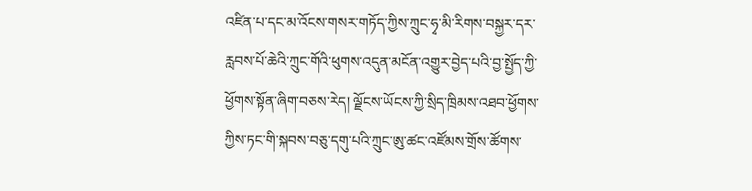འཛིན་པ་དང་མ་འོངས་གསར་གཏོད་ཀྱིས་ཀྲུང་ཧྭ་མི་རིགས་བསྐྱར་དར་རླབས་པོ་ཆེའི་ཀྲུང་གོའི་ཕུགས་འདུན་མངོན་འགྱུར་བྱེད་པའི་བྱ་སྤྱོད་ཀྱི་ཕྱོགས་སྟོན་ཞིག་བཅས་རེད། ལྗོངས་ཡོངས་ཀྱི་སྲིད་ཁྲིམས་འཐབ་ཕྱོགས་ཀྱིས་ཏང་གི་སྐབས་བཅུ་དགུ་པའི་ཀྲུང་ཨུ་ཚང་འཛོམས་གྲོས་ཚོགས་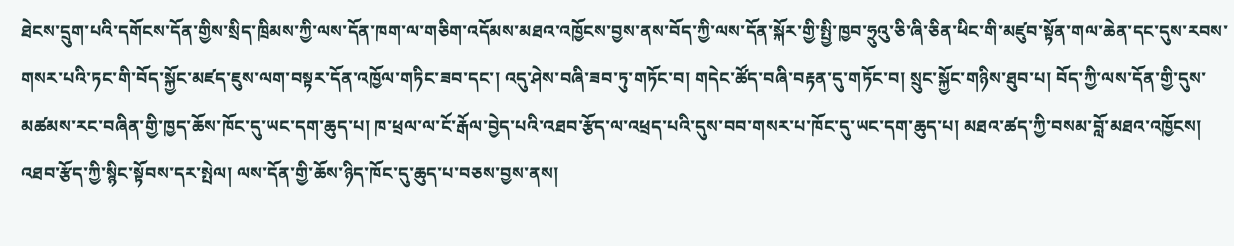ཐེངས་དྲུག་པའི་དགོངས་དོན་གྱིས་སྲིད་ཁྲིམས་ཀྱི་ལས་དོན་ཁག་ལ་གཅིག་འདོམས་མཐའ་འཁྱོངས་བྱས་ནས་བོད་ཀྱི་ལས་དོན་སྐོར་གྱི་སྤྱི་ཁྱབ་ཧྲུའུ་ཅི་ཞི་ཅིན་ཕིང་གི་མཛུབ་སྟོན་གལ་ཆེན་དང་དུས་རབས་གསར་པའི་ཏང་གི་བོད་སྐྱོང་མཛད་ཇུས་ལག་བསྟར་དོན་འཁྱོལ་གཏིང་ཟབ་དང་། འདུ་ཤེས་བཞི་ཟབ་ཏུ་གཏོང་བ། གདེང་ཚོད་བཞི་བརྟན་དུ་གཏོང་བ། སྲུང་སྐྱོང་གཉིས་ཐུབ་པ། བོད་ཀྱི་ལས་དོན་གྱི་དུས་མཚམས་རང་བཞིན་གྱི་ཁྱད་ཆོས་ཁོང་དུ་ཡང་དག་ཆུད་པ། ཁ་ཕྲལ་ལ་ངོ་རྒོལ་བྱེད་པའི་འཐབ་རྩོད་ལ་འཕྲད་པའི་དུས་བབ་གསར་པ་ཁོང་དུ་ཡང་དག་ཆུད་པ། མཐའ་ཚད་ཀྱི་བསམ་བློ་མཐའ་འཁྱོངས། འཐབ་རྩོད་ཀྱི་སྙིང་སྟོབས་དར་སྤེལ། ལས་དོན་གྱི་ཆོས་ཉིད་ཁོང་དུ་ཆུད་པ་བཅས་བྱས་ནས།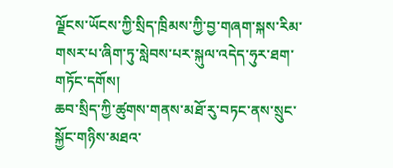ལྗོངས་ཡོངས་ཀྱི་སྲིད་ཁྲིམས་ཀྱི་བྱ་གཞག་སྐས་རིམ་གསར་པ་ཞིག་ཏུ་སླེབས་པར་སྐུལ་འདེད་ཧུར་ཐག་གཏོང་དགོས།
ཆབ་སྲིད་ཀྱི་ཚུགས་གནས་མཐོ་རུ་བཏང་ནས་སྲུང་སྐྱོང་གཉིས་མཐའ་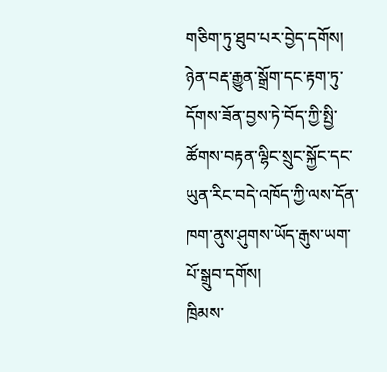གཅིག་ཏུ་ཐུབ་པར་བྱེད་དགོས།
ཉེན་བརྡ་རྒྱུན་སྒྲོག་དང་རྟག་ཏུ་དོགས་ཟོན་བྱས་ཏེ་བོད་ཀྱི་སྤྱི་ཚོགས་བརྟན་ལྷིང་སྲུང་སྐྱོང་དང་ཡུན་རིང་བདེ་འཁོད་ཀྱི་ལས་དོན་ཁག་ནུས་ཤུགས་ཡོད་རྒུས་ཡག་པོ་སྒྲུབ་དགོས།
ཁྲིམས་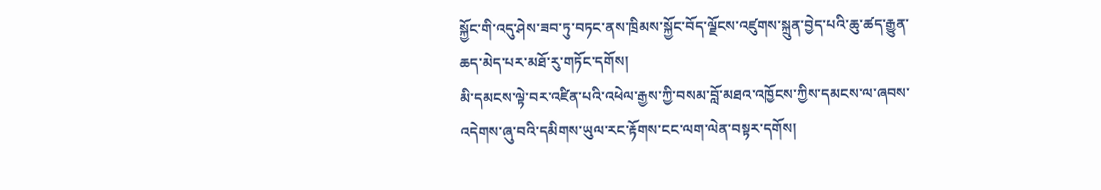སྐྱོང་གི་འདུ་ཤེས་ཟབ་ཏུ་བཏང་ནས་ཁྲིམས་སྐྱོང་བོད་ལྗོངས་འཛུགས་སྐྲུན་བྱེད་པའི་ཆུ་ཚད་རྒྱུན་ཆད་མེད་པར་མཐོ་རུ་གཏོང་དགོས།
མི་དམངས་ལྟེ་བར་འཛིན་པའི་འཕེལ་རྒྱས་ཀྱི་བསམ་བློ་མཐའ་འཁྱོངས་ཀྱིས་དམངས་ལ་ཞབས་འདེགས་ཞུ་བའི་དམིགས་ཡུལ་རང་རྟོགས་ངང་ལག་ལེན་བསྟར་དགོས།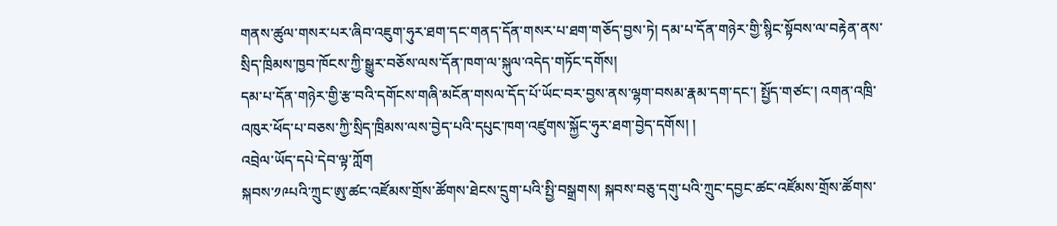གནས་ཚུལ་གསར་པར་ཞིབ་འཇུག་ཧུར་ཐག་དང་གནད་དོན་གསར་པ་ཐག་གཅོད་བྱས་ཏེ། དམ་པ་དོན་གཉེར་གྱི་སྙིང་སྟོབས་ལ་བརྟེན་ནས་སྲིད་ཁྲིམས་ཁྱབ་ཁོངས་ཀྱི་སྒྱུར་བཅོས་ལས་དོན་ཁག་ལ་སྐུལ་འདེད་གཏོང་དགོས།
དམ་པ་དོན་གཉེར་གྱི་རྩ་བའི་དགོངས་གཞི་མངོན་གསལ་དོད་པོ་ཡོང་བར་བྱས་ནས་ལྷག་བསམ་རྣམ་དག་དང་། སྤྱོད་གཙང་། འགན་འཁྲི་འཁུར་ཕོད་པ་བཅས་ཀྱི་སྲིད་ཁྲིམས་ལས་བྱེད་པའི་དཔུང་ཁག་འཛུགས་སྐྱོང་ཧུར་ཐག་བྱེད་དགོས། །
འབྲེལ་ཡོད་དཔེ་དེབ་ལྟ་ཀློག
སྐབས་༡༩པའི་ཀྲུང་ཨུ་ཚང་འཛོམས་གྲོས་ཚོགས་ཐེངས་དྲུག་པའི་སྤྱི་བསྒྲགས། སྐབས་བཅུ་དགུ་པའི་ཀྲུང་དབྱང་ཚང་འཛོམས་གྲོས་ཚོགས་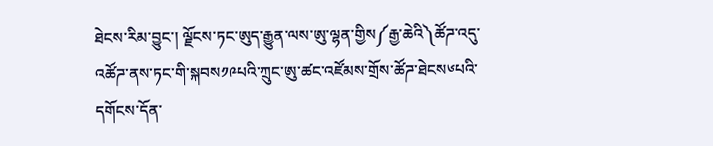ཐེངས་རིམ་བྱུང་། ལྗོངས་ཏང་ཨུད་རྒྱུན་ལས་ཨུ་ལྷན་གྱིས༼རྒྱ་ཆེའི༽ཚོཌ་འདུ་འཚོཌ་ནས་ཏང་གི་སྐབས༡༩པའི་ཀྲུང་ཨུ་ཚང་འཛོམས་གྲོས་ཚོཌ་ཐེངས༦པའི་དགོངས་དོན་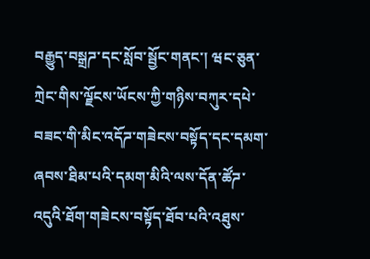བརྒྱུད་བསྒྲཌ་དང་སློབ་སྦྱོང་གནང་། ཝང་ཅུན་ཀྲེང་གིས་ལྗོངས་ཡོངས་ཀྱི་གཉིས་བཀུར་དཔེ་བཟང་གི་མིང་འདོཌ་གཟེངས་བསྟོད་དང་དམག་ཞབས་ཐིམ་པའི་དམག་མིའི་ལས་དོན་ཚོཌ་འདུའི་ཐོག་གཟེངས་བསྟོད་ཐོབ་པའི་འཐུས་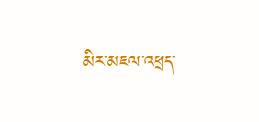མིར་མཇལ་འཕྲད་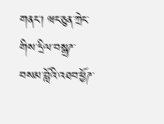གནང་། ཝང་ཅུན་ཀྲེང་གིས་དྲིལ་བསྒྲཌ་བསམ་བློའི་འཐབ་ཕྱོཌ་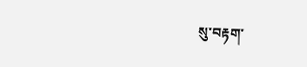སུ་བརྟག་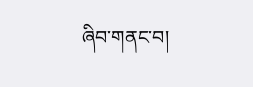ཞིབ་གནང་བ།